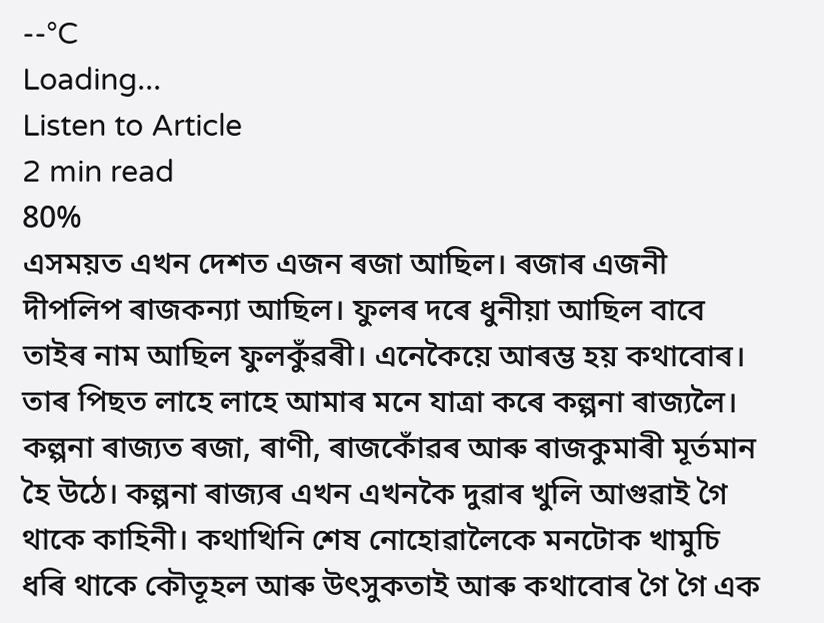--°C
Loading...
Listen to Article
2 min read
80%
এসময়ত এখন দেশত এজন ৰজা আছিল। ৰজাৰ এজনী দীপলিপ ৰাজকন্যা আছিল। ফুলৰ দৰে ধুনীয়া আছিল বাবে তাইৰ নাম আছিল ফুলকুঁৱৰী। এনেকৈয়ে আৰম্ভ হয় কথাবোৰ। তাৰ পিছত লাহে লাহে আমাৰ মনে যাত্ৰা কৰে কল্পনা ৰাজ্যলৈ। কল্পনা ৰাজ্যত ৰজা, ৰাণী, ৰাজকোঁৱৰ আৰু ৰাজকুমাৰী মূর্তমান হৈ উঠে। কল্পনা ৰাজ্যৰ এখন এখনকৈ দুৱাৰ খুলি আগুৱাই গৈ থাকে কাহিনী। কথাখিনি শেষ নোহোৱালৈকে মনটোক খামুচি ধৰি থাকে কৌতূহল আৰু উৎসুকতাই আৰু কথাবোৰ গৈ গৈ এক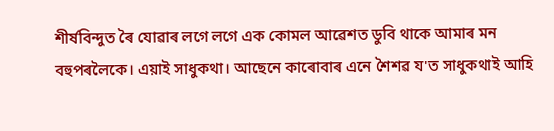শীর্ষবিন্দুত ৰৈ যোৱাৰ লগে লগে এক কোমল আৱেশত ডুবি থাকে আমাৰ মন বহুপৰলৈকে। এয়াই সাধুকথা। আছেনে কাৰোবাৰ এনে শৈশৱ য'ত সাধুকথাই আহি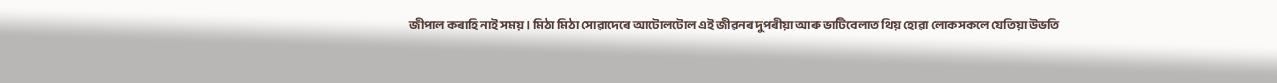জীপাল কৰাহি নাই সময়। মিঠা মিঠা সোৱাদেৰে আটোলটোল এই জীৱনৰ দুপৰীয়া আৰু ভাটিবেলাত থিয় হোৱা লোকসকলে যেতিয়া উভতি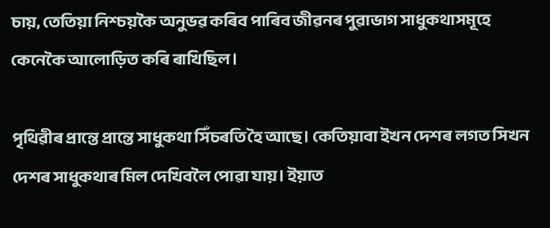চায়, তেতিয়া নিশ্চয়কৈ অনুভৱ কৰিব পাৰিব জীৱনৰ পুৱাভাগ সাধুকথাসমূহে কেনেকৈ আলোড়িত কৰি ৰাখিছিল।

পৃথিৱীৰ প্রান্তে প্রান্তে সাধুকথা সিঁচৰতি হৈ আছে। কেতিয়াবা ইখন দেশৰ লগত সিখন দেশৰ সাধুকথাৰ মিল দেখিবলৈ পোৱা যায়। ইয়াত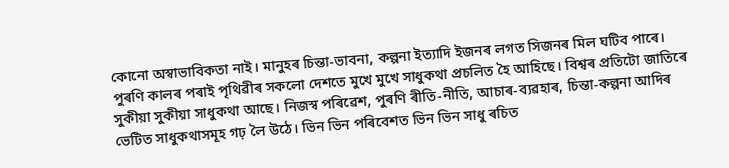কোনো অস্বাভাবিকতা নাই। মানুহৰ চিন্তা-ভাবনা, কল্পনা ইত্যাদি ইজনৰ লগত সিজনৰ মিল ঘটিব পাৰে। পুৰণি কালৰ পৰাই পৃথিৱীৰ সকলো দেশতে মুখে মুখে সাধুকথা প্রচলিত হৈ আহিছে। বিশ্বৰ প্ৰতিটো জাতিৰে সুকীয়া সুকীয়া সাধুকথা আছে। নিজস্ব পৰিৱেশ, পুৰণি ৰীতি-নীতি, আচাৰ-ব্যৱহাৰ, চিন্তা-কল্পনা আদিৰ ভেটিত সাধুকথাসমূহ গঢ় লৈ উঠে। ভিন ভিন পৰিবেশত ভিন ভিন সাধু ৰচিত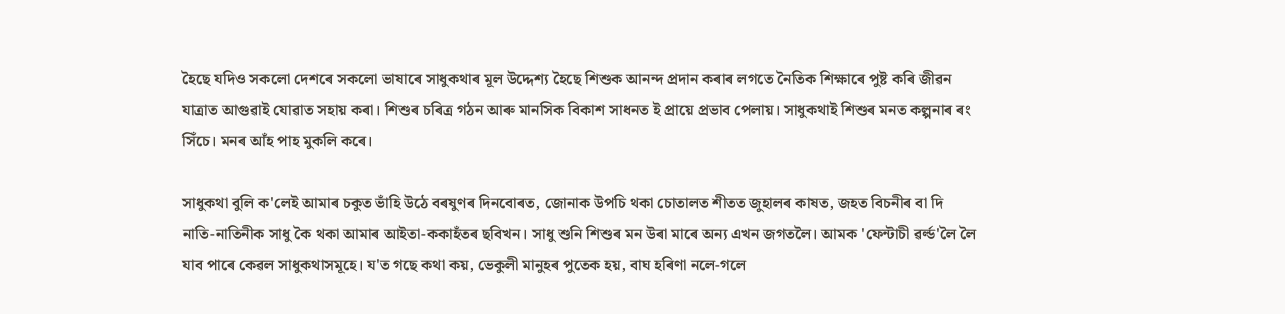হৈছে যদিও সকলো দেশৰে সকলো ভাষাৰে সাধুকথাৰ মূল উদ্দেশ্য হৈছে শিশুক আনন্দ প্রদান কৰাৰ লগতে নৈতিক শিক্ষাৰে পুষ্ট কৰি জীৱন যাত্ৰাত আগুৱাই যোৱাত সহায় কৰা। শিশুৰ চৰিত্র গঠন আৰু মানসিক বিকাশ সাধনত ই প্ৰায়ে প্রভাব পেলায়। সাধুকথাই শিশুৰ মনত কল্পনাৰ ৰং সিঁচে। মনৰ আঁহ পাহ মুকলি কৰে।

সাধুকথা বুলি ক'লেই আমাৰ চকুত ভাঁহি উঠে বৰষুণৰ দিনবোৰত, জোনাক উপচি থকা চোতালত শীতত জুহালৰ কাষত, জহত বিচনীৰ বা দি নাতি-নাতিনীক সাধু কৈ থকা আমাৰ আইতা-ককাহঁতৰ ছবিখন। সাধু শুনি শিশুৰ মন উৰা মাৰে অন্য এখন জগতলৈ। আমক 'ফেন্টাচী ৱৰ্ল্ড'লৈ লৈ যাব পাৰে কেৱল সাধুকথাসমূহে। য'ত গছে কথা কয়, ভেকুলী মানুহৰ পুতেক হয়, বাঘ হৰিণা নলে-গলে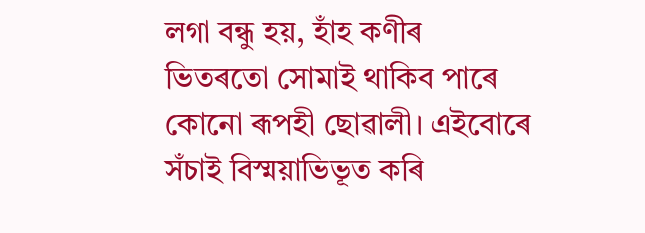লগা বন্ধু হয়, হাঁহ কণীৰ ভিতৰতো সোমাই থাকিব পাৰে কোনো ৰূপহী ছোৱালী। এইবোৰে সঁচাই বিস্ময়াভিভূত কৰি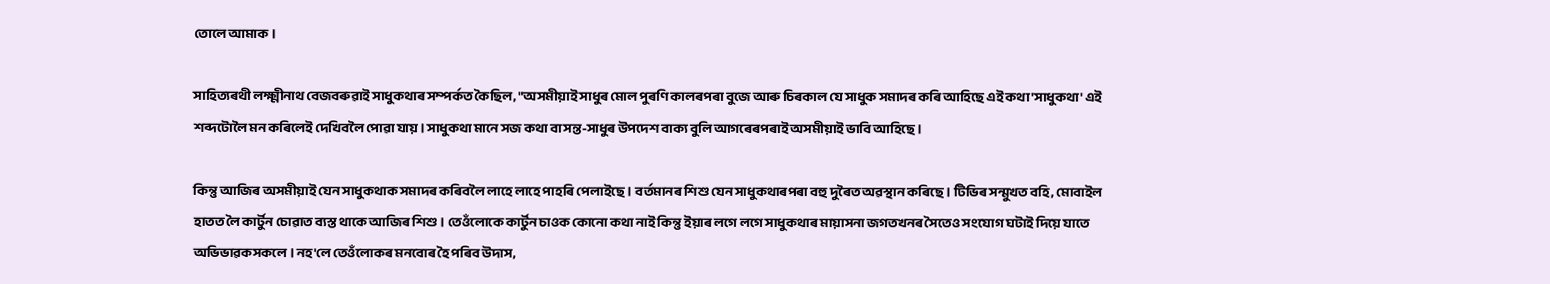তোলে আমাক।

সাহিত্যৰথী লক্ষ্মীনাথ বেজবৰুৱাই সাধুকথাৰ সম্পৰ্কত কৈছিল, "অসমীয়াই সাধুৰ মোল পুৰণি কালৰপৰা বুজে আৰু চিৰকাল যে সাধুক সমাদৰ কৰি আহিছে এই কথা 'সাধুকথা' এই শব্দটোলৈ মন কৰিলেই দেখিবলৈ পোৱা যায়। সাধুকথা মানে সজ কথা বা সন্ত-সাধুৰ উপদেশ বাক্য বুলি আগৰেৰপৰাই অসমীয়াই ভাবি আহিছে।

কিন্তু আজিৰ অসমীয়াই যেন সাধুকথাক সমাদৰ কৰিবলৈ লাহে লাহে পাহৰি পেলাইছে। বৰ্তমানৰ শিশু যেন সাধুকথাৰপৰা বহু দুৰৈত অৱস্থান কৰিছে। টিভিৰ সন্মুখত বহি, মোবাইল হাতত লৈ কাৰ্টুন চোৱাত ব্যস্ত থাকে আজিৰ শিশু। তেওঁলোকে কার্টুন চাওক কোনো কথা নাই কিন্তু ইয়াৰ লগে লগে সাধুকথাৰ মায়াসনা জগতখনৰ সৈতেও সংযোগ ঘটাই দিয়ে যাতে অভিভাৱকসকলে। নহ'লে তেওঁলোকৰ মনবোৰ হৈ পৰিব উদাস,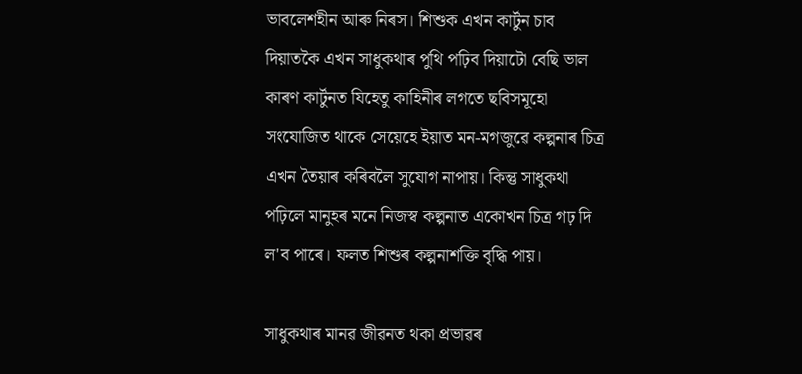ভাবলেশহীন আৰু নিৰস। শিশুক এখন কার্টুন চাব দিয়াতকৈ এখন সাধুকথাৰ পুথি পঢ়িব দিয়াটো বেছি ভাল কাৰণ কার্টুনত যিহেতু কাহিনীৰ লগতে ছবিসমূহো সংযোজিত থাকে সেয়েহে ইয়াত মন-মগজুৱে কল্পনাৰ চিত্ৰ এখন তৈয়াৰ কৰিবলৈ সুযোগ নাপায়। কিন্তু সাধুকথা পঢ়িলে মানুহৰ মনে নিজস্ব কল্পনাত একোখন চিত্ৰ গঢ় দি ল'ব পাৰে। ফলত শিশুৰ কল্পনাশক্তি বৃদ্ধি পায়।

সাধুকথাৰ মানৱ জীৱনত থকা প্ৰভাৱৰ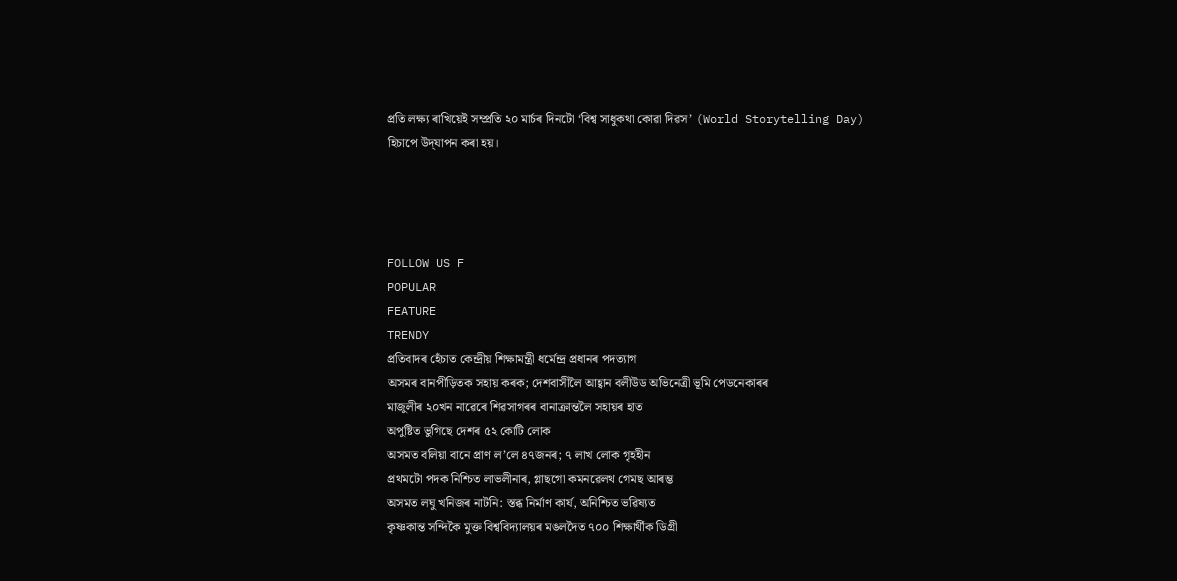প্ৰতি লক্ষ্য ৰাখিয়েই সম্প্ৰতি ২০ মাৰ্চৰ দিনটো ‘বিশ্ব সাধুকথা কোৱা দিৱস’ (World Storytelling Day) হিচাপে উদ্‌যাপন কৰা হয়।




FOLLOW US F
POPULAR
FEATURE
TRENDY
প্ৰতিবাদৰ হেঁচাত কেন্দ্ৰীয় শিক্ষামন্ত্ৰী ধৰ্মেন্দ্ৰ প্ৰধানৰ পদত্যাগ
অসমৰ বানপীড়িতক সহায় কৰক; দেশবাসীলৈ আহ্বান বলীউড অভিনেত্ৰী ভূমি পেডনেকাৰৰ
মাজুলীৰ ২০খন নাৱেৰে শিৱসাগৰৰ বানাক্ৰান্তলৈ সহায়ৰ হাত
অপুষ্টিত ভুগিছে দেশৰ ৫২ কোটি লোক
অসমত বলিয়া বানে প্ৰাণ ল’লে ৪৭জনৰ; ৭ লাখ লোক গৃহহীন
প্রথমটো পদক নিশ্চিত লাভলীনাৰ, গ্লাছগো কমনৱেলথ গেমছ আৰম্ভ
অসমত লঘু খনিজৰ নাটনি: স্তব্ধ নিৰ্মাণ কাৰ্য, অনিশ্চিত ভৱিষ্যত
কৃষ্ণকান্ত সন্দিকৈ মুক্ত বিশ্ববিদ্যালয়ৰ মঙলদৈত ৭০০ শিক্ষাৰ্থীক ডিগ্ৰী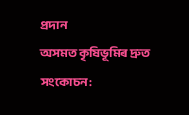প্ৰদান
অসমত কৃষিভূমিৰ দ্ৰুত সংকোচন: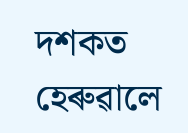দশকত হেৰুৱালে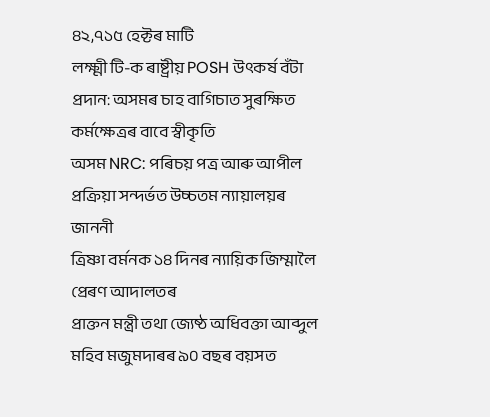৪২,৭১৫ হেক্টৰ মাটি
লক্ষ্মী টি-ক ৰাষ্ট্ৰীয় POSH উৎকৰ্ষ বঁটা প্ৰদান: অসমৰ চাহ বাগিচাত সুৰক্ষিত কৰ্মক্ষেত্ৰৰ বাবে স্বীকৃতি
অসম NRC: পৰিচয় পত্ৰ আৰু আপীল প্ৰক্ৰিয়া সন্দৰ্ভত উচ্চতম ন্যায়ালয়ৰ জাননী
ত্ৰিষ্ণা বৰ্মনক ১৪ দিনৰ ন্যায়িক জিম্মালৈ প্ৰেৰণ আদালতৰ
প্ৰাক্তন মন্ত্ৰী তথা জ্যেষ্ঠ অধিবক্তা আব্দুল মহিব মজুমদাৰৰ ৯০ বছৰ বয়সত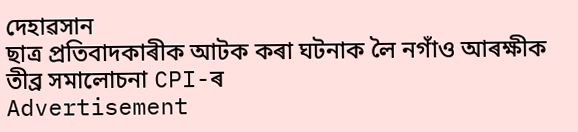দেহাৱসান
ছাত্ৰ প্ৰতিবাদকাৰীক আটক কৰা ঘটনাক লৈ নগাঁও আৰক্ষীক তীব্ৰ সমালোচনা CPI-ৰ
Advertisement